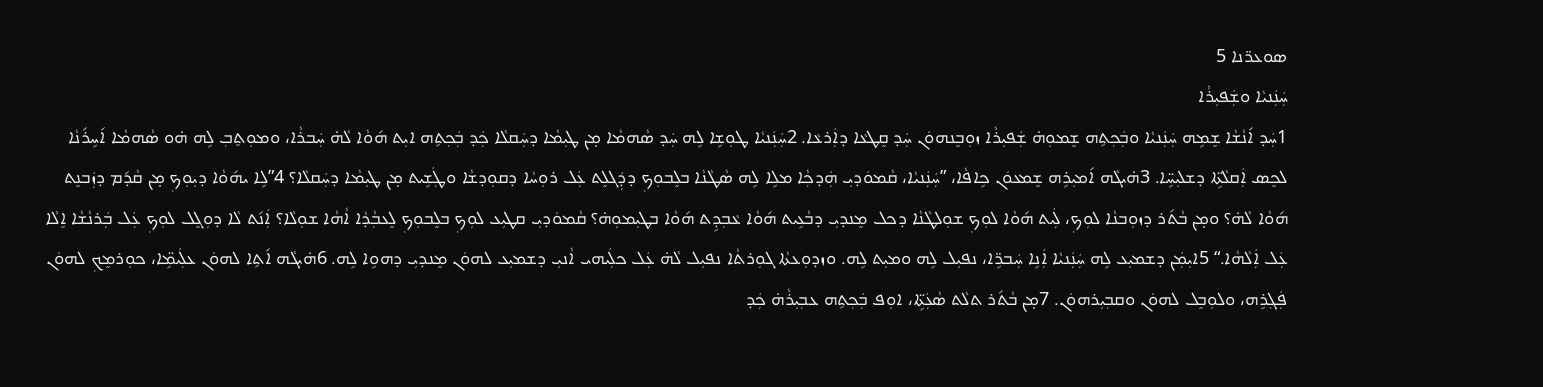ܣܘܥܪ̈ܢܐ 5
ܚܲܢܲܢܝܵܐ ܘܫܲܦܝܼܪܵܐ
1ܚܲܕ ܐ݇ܢܵܫܵܐ ܫܸܡܹܗ ܚܲܢܲܢܝܵܐ ܘܒܲܟ݂ܬܹܗ ܫܸܡܘܼܗ̇ ܫܲܦܝܼܪܵܐ ܙܘܼܒܸܢܗܘܿܢ ܚܲܕ ܩܸܛܥܵܐ ܕܐܲܪܥܵܐ. 2ܚܲܢܲܢܝܵܐ ܛܘܼܫܹܐ ܠܹܗ ܚܲܕ ܣܵܗܡܵܐ ܡ̣ܢ ܛܝܼܡܵܐ ܕܚܲܩܠܵܐ ܟܲܕ ܒܲܟ݂ܬܹܗ ܐܝܼܬ ܗ݇ܘܵܐ ܠܵܗ̇ ܚܲܒܪܵܐ، ܘܡܘܼܬܸܒ݂ ܠܹܗ ܗ̇ܘ ܣܵܗܡܵܐ ܐ݇ܚܹܪ݇ܢܵܐ ܠܟܸܣ ܐܲܩܠܵܬܹ̈ܐ ܕܫܠܝܼܚܹ̈ܐ. 3ܗ̇ܝܓܵܗ ܐ݇ܡܝܼܪܹܗ ܫܸܡܥܘܿܢ ܟܹܐܦܵܐ، ”ܚܲܢܲܢܝܵܐ، ܩܵܡܘܿܕܝܼ ܗܲܕܟ݂ܵܐ ܡܠܹܐ ܠܹܗ ܣܵܛܵܢܵܐ ܒܠܸܒܘܼܟ݂ ܕܕܲܓܠܸܬ ܥܲܠ ܪܘܼܚܵܐ ܕܩܘܼܕܫܵܐ ܘܛܲܫܹܝܬ ܡ̣ܢ ܛܝܼܡܵܐ ܕܚܲܩܠܵܐ؟ 4”ܠܹܐ ܝܗ݇ܘܵܐ ܕܝܼܘܼܟ݂ ܡ̣ܢ ܩܵܕ݇ܡ ܕܙܲܒܢܸܬ ܗ݇ܘܵܐ ܠܵܗ̇؟ ܘܡ̣ܢ ܒܵܬ݇ܪ ܕܙܘܼܒܢܵܐ ܠܘܼܟ݂، ܠܲܝܬ ܗ݇ܘܵܐ ܠܘܼܟ݂ ܫܘܼܠܛܵܢܵܐ ܕܟܠ ܡܸܢܕܝܼ ܕܒܵܥܹܝܬ ܗ݇ܘܵܐ ܥܵܒ݂ܕܹܬ ܗ݇ܘܵܐ ܒܛܝܼܡܘܼܗ̇؟ ܩܵܡܘܿܕܝܼ ܩܛܝܼܥ ܠܘܼܟ݂ ܒܠܸܒܘܼܟ݂ ܠܸܥܒ݂ܵܕܵܐ ܐܵܗܵܐ ܫܘܼܠܵܐ؟ ܐܲܢ݇ܬ ܠܵܐ ܕܘܼܓܸܠ ܠܘܼܟ݂ ܥܲܠ ܒܲܪܢܵܫܵܐ ܐܸܠܵܐ ܥܲܠ ܐܲܠܵܗܵܐ.“ 5ܐܝܼܡܲܢ ܕܫܡܝܼܥ ܠܹܗ ܚܲܢܲܢܝܵܐ ܐܲܢܹܐ ܚܲܒܪܹ̈ܐ، ܢܦܝܼܠ ܠܹܗ ܘܡܝܼܬ ܠܹܗ. ܘܙܕܘܼܥܬܵܐ ܓܘܼܪܬܵܐ ܢܦܝܼܠ ܠܵܗ̇ ܥܲܠ ܟܠܲܝܗܝ ܐܵܢܝܼ ܕܫܡܝܼܥ ܠܗܘܿܢ ܡܸܢܕܝܼ ܕܗܘܹܐ ܠܹܗ. 6ܗ̇ܝܓܵܗ ܐ݇ܬܹܐ ܠܗܘܿܢ ܥܠܲܝܡܹ̈ܐ، ܟܘܼܪܡܸܟ݂ ܠܗܘܿܢ ܦܲܓ݂ܪܹܗ، ܘܠܘܼܒܸܠ ܠܗܘܿܢ ܘܩܒ݂ܝܼܪܗܘܿܢ. 7ܡ̣ܢ ܒܵܬ݇ܪ ܬܠܵܬ ܣܵܥܲܬܹ̈ܐ، ܐܘܼܦ ܒܲܟ݂ܬܹܗ ܥܒ݂ܝܼܪܵܗ̇ ܟܲܕ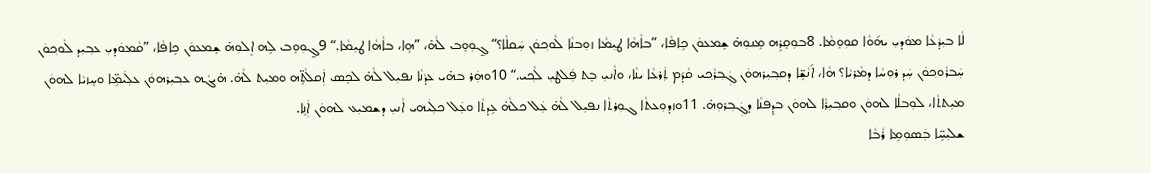ܠܵܐ ܒܝܼܕܵܥܵܐ ܡܘܿܕܝܼ ܝܗ݇ܘܵܐ ܩܘܼܘܸܡܵܐ. 8ܒܘܼܩܸܪܹܗ ܡܸܢܘܼܗ̇ ܫܸܡܥܘܿܢ ܟܹܐܦܵܐ، ”ܒܐܵܗܵܐ ܛܝܼܡܵܐ ܙܘܼܒܢܵܐ ܠܵܘܟ݂ܘܿܢ ܚܲܩܠܵܐ؟“ ܓ̰ܘܼܘܸܒ ܠܵܗ̇، ”ܗܹܐ، ܒܐܵܗܵܐ ܛܝܼܡܵܐ.“ 9ܓ̰ܘܼܘܸܒ ܠܹܗ ܐܸܠܘܼܗ̇ ܫܸܡܥܘܿܢ ܟܹܐܦܵܐ، ”ܩܵܡܘܿܕܝܼ ܥܒ݂ܝܼܕ ܠܵܘܟ݂ܘܿܢ ܚܲܒܪܵܘܟ݂ܘܿܢ ܚܲܕ ܪܘܼܚܵܐ ܕܡܵܪܝܵܐ؟ ܗܵܐ، ܐ݇ܢܵܫܹ̈ܐ ܕܩܒ݂ܝܼܪܗܘܿܢ ܓܲܒ݂ܪܵܟ݂ܝ ܩܵܕ݇ܡ ܬܲܪܥܵܐ ܝܢܵܐ، ܘܐܵܢܝܼ ܒܸܬ ܦܲܠܛܝܼ ܠܵܟ݂ܝ.“ 10ܘܗܲܪ ܒܗ̇ܝ ܥܕܵܢܵܐ ܢܦܝܼܠ ܠܵܗ̇ ܠܟܸܣ ܐܲܩܠܵܬܹ̈ܗ ܘܡܝܼܬ ܠܵܗ̇. ܗ̇ܝܓܵܗ ܥܒ݂ܝܼܪܗܘܿܢ ܥܠܲܝܡܹ̈ܐ ܘܚܸܙܝܵܐ ܠܗܘܿܢ ܡܝܼܬܬܵܐ، ܠܘܼܒܠܵܐ ܠܗܘܿܢ ܘܩܒ݂ܝܼܪܵܐ ܠܗܘܿܢ ܒܕܸܦܢܵܐ ܕܓܲܒ݂ܪܘܼܗ̇. 11ܘܙܕܘܼܥܬܵܐ ܓܘܼܪܬܵܐ ܢܦܝܼܠ ܠܵܗ̇ ܥܲܠ ܟܠܵܗ̇ ܥܹܕܬܵܐ ܘܥܲܠ ܟܠܲܝܗܝ ܐܵܢܝܼ ܕܫܡܝܼܥ ܠܗܘܿܢ ܐܲܢܹܐ.
ܫܠܝܼܚܹ̈ܐ ܒܲܣܘܼܡܹܐ ܪܵܒܵܐ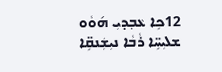12ܟܹܐ ܥܵܒ݂ܕܝܼ ܗ݇ܘܵܘ ܫܠܝܼܚܹ̈ܐ ܪܵܒܵܐ ܢܝܼܫܲܢܩܹ̈ܐ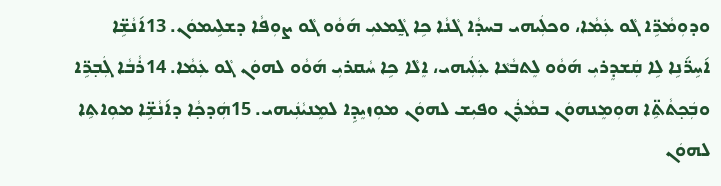ܘܕܘܼܡܵܪܹ̈ܐ ܓܵܘ ܥܲܡܵܐ، ܘܟܠܲܝܗܝ ܒܚܕܵܐ ܓܵܢܵܐ ܟܹܐ ܓ̰ܵܡܥܝܼ ܗ݇ܘܵܘ ܓܵܘ ܨܘܼܦܵܐ ܕܫܠܹܝܡܘܿܢ. 13ܐ݇ܢܵܫܹ̈ܐ ܐ݇ܚܹܪ̈݇ܢܹܐ ܠܹܐ ܩܲܫܕܸܪܝܼ ܗ݇ܘܵܘ ܠܸܬܒܵܥܵܐ ܥܲܠܲܝܗܝ، ܐܸܠܵܐ ܟܹܐ ܚܵܩܪܝܼ ܗ݇ܘܵܘ ܠܗܘܿܢ ܓܵܘ ܥܲܡܵܐ. 14ܪܵܒܵܐ ܓܲܒ݂ܪܹ̈ܐ ܘܒܲܟ݂ܬܵܬܹ̈ܐ ܗܘܼܡܸܢܗܘܿܢ ܒܡܵܪܲܢ ܘܦܝܼܫ ܠܗܘܿܢ ܡܘܼܙܝܸܕܹܐ ܠܡܸܢܝܵܢܲܝܗܝ. 15ܗܲܕܟ݂ܵܐ ܕܐ݇ܢܵܫܹ̈ܐ ܡܘܼܐܬܹܐ ܠܗܘܿܢ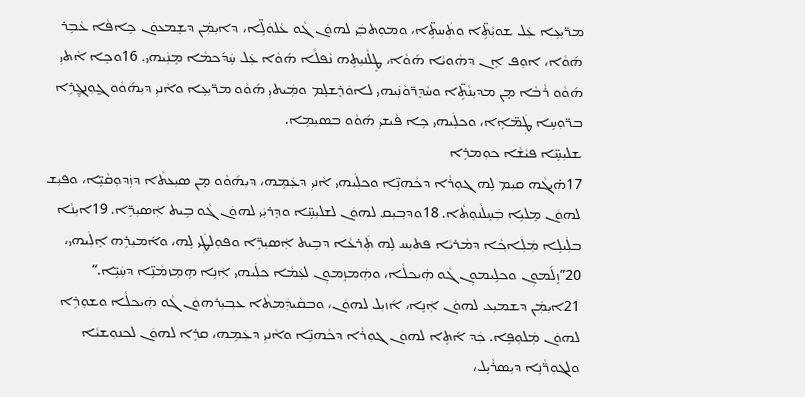ܡܪ̈ܝܼܥܹܐ ܥܲܠ ܫܘܝܼܵܬܹ̈ܐ ܘܬܲܚܬܹ̈ܐ، ܘܡܘܼܬܒܲܝ ܠܗܘܿܢ ܓܵܘ ܥܵܠܘܿܠܹ̈ܐ، ܕܐܝܼܡܲܢ ܕܫܸܡܥܘܿܢ ܟܹܐܦܵܐ ܥܵܒܹܪ ܗ݇ܘܵܐ، ܐܘܼܦ ܐܸܢ ܕܗܵܘܝܵܐ ܗ݇ܘܵܐ، ܛܸܠܵܢܝܼܬܹܗ ܢܵܦܠܵܐ ܗ݇ܘܵܐ ܥܲܠ ܚܲܕ݇ܟܡܵܐ ܡܸܢܲܝܗܝ. 16ܘܟܹܐ ܐܵܬܝܼ ܗ݇ܘܵܘ ܪܵܒܵܐ ܡ̣ܢ ܡܕܝܼܢܵܬܹ̈ܐ ܘܚܵܕܸܪ̈ܘܵܢܲܝܗܝ ܠܐܘܿܪܸܫܠܸܡ ܘܡܲܝܬܝܼ ܗ݇ܘܵܘ ܡܪ̈ܝܼܥܹܐ ܘܐܵܢܝܼ ܕܝܼܗ݇ܘܵܘ ܓ̰ܘܼܢܓ̰ܸܪܹܐ ܒܪ̈ܘܼܚܹܐ ܛܲܡ̈ܐܹܐ، ܘܟܠܲܝܗܝ ܟܹܐ ܦܵܝܫܝܼ ܗ݇ܘܵܘ ܒܣܝܼܡܹܐ.
ܫܠܝܼܚܹ̈ܐ ܦܝܵܫܵܐ ܟܘܼܡܪܹܐ
17ܗ̇ܝܓܵܗ ܩܝܼܡ ܠܹܗ ܓܘܼܪܵܐ ܕܟܵܗܢܹ̈ܐ ܘܟܠܲܝܗܝ ܐܵܢܝܼ ܕܥܲܡܹܗ، ܕܝܼܗ݇ܘܵܘ ܡ̣ܢ ܣܝܼܥܬܵܐ ܕܙܲܕܘܼܩܵܝܹ̈ܐ، ܘܦܝܼܫ ܠܗܘܿܢ ܡܸܠܝܹܐ ܒܲܚܸܠܵܢܘܼܬܵܐ. 18ܘܕܒ݂ܝܼܩ ܠܗܘܿܢ ܠܫܠܝܼܚܹ̈ܐ ܘܕܸܪܝܲܝ ܠܗܘܿܢ ܓܵܘ ܒܹܝܬ ܐܲܣܝܼܪܹ̈ܐ. 19ܐܝܼܢܵܐ ܒܠܲܝܠܹܐ ܡܲܠܲܐܟ݂ܵܐ ܕܡܵܪܝܵܐ ܦܬܝܼܚ ܠܹܗ ܬܲܪܥܵܐ ܕܒܹܝܬ ܐܲܣܝܼܪܹ̈ܐ ܘܦܘܼܠܛܲܝ ܠܹܗ، ܘܐ݇ܡܝܼܪܹܗ ܐܸܠܲܝܗܝ، 20”ܙܹܠ݇ܡܘܼܢ ܘܟܠܹܝܡܘܼܢ ܓܵܘ ܗܲܝܟܠܵܐ، ܘܗܲܡܙܸܡܘܼܢ ܠܥܲܡܵܐ ܟܠܲܝܗܝ ܐܲܢܹܐ ܗܹܡܸܙܡܵܢܹ̈ܐ ܕܚܲܝܹ̈ܐ.“ 21ܐܝܼܡܲܢ ܕܫܡܝܼܥ ܠܗܘܿܢ ܐܲܢܹܐ، ܐ݇ܙܝܼܠ ܠܗܘܿܢ، ܘܒܩܵܝܕܲܡܬܵܐ ܥܒ݂ܝܼܪܗܘܿܢ ܓܵܘ ܗܲܝܟܠܵܐ ܘܫܘܼܪܹܐ ܠܗܘܿܢ ܡܲܠܘܼܦܹܐ. ܟܲܕ ܐ݇ܬܹܐ ܠܗܘܿܢ ܓܘܼܪܵܐ ܕܟܵܗܢܹ̈ܐ ܘܐܵܢܝܼ ܕܥܲܡܹܗ، ܩܪܹܐ ܠܗܘܿܢ ܠܟܢܘܼܫܝܵܐ ܘܠܓܘܼܪ̈ܵܢܹܐ ܕܝܼܣܪܵܝܹܠ،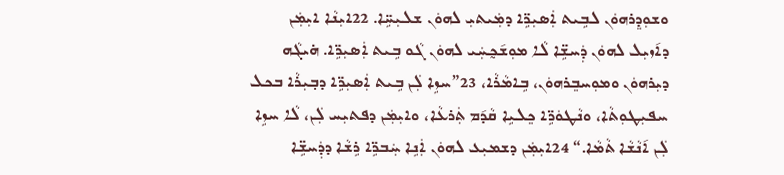ܘܫܘܼܕܸܪܗܘܿܢ ܠܒܹܝܬ ܐܲܣܝܼܪܹ̈ܐ ܕܡܲܝܬܝܼ ܠܗܘܿܢ ܫܠܝܼܚܹ̈ܐ. 22ܐܝܼܢܵܐ ܐܝܼܡܲܢ ܕܐ݇ܙܝܼܠ ܠܗܘܿܢ ܕܲܚܫܹ̈ܐ ܠܵܐ ܡܘܼܫ݇ܟ̰ܚܲܝ ܠܗܘܿܢ ܓܵܘ ܒܹܝܬ ܐܲܣܝܼܪܹ̈ܐ. ܗ̇ܝܓܵܗ ܕܝܼܪܗܘܿܢ ܘܡܘܼܚܒܸܪܗܘܿܢ، ܒܹܐܡܵܪܵܐ، 23”ܚܙܹܐ ܠܲܢ ܒܹܝܬ ܐܲܣܝܼܪܹ̈ܐ ܕܒ݂ܝܼܪܵܐ ܒܟܠ ܚܦܝܼܛܘܼܬܵܐ، ܘܢܵܛܘܿܪܹ̈ܐ ܟܸܠܝܹܐ ܩܵܕ݇ܡ ܬܲܪܥܵܐ، ܘܐܝܼܡܲܢ ܕܦܬܝܼܚ ܠܲܢ، ܠܵܐ ܚܙܹܐ ܠܲܢ ܐ݇ܢܵܫܵܐ ܬܵܡܵܐ.“ 24ܐܝܼܡܲܢ ܕܫܡܝܼܥ ܠܗܘܿܢ ܐܲܢܹܐ ܚܲܒܪܹ̈ܐ ܪܹܫܵܐ ܕܕܲܚܫܹ̈ܐ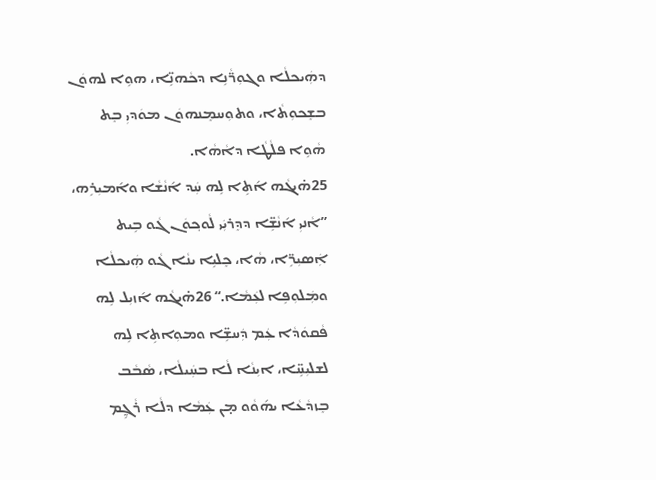ܕܗܲܝܟܠܵܐ ܘܓܘܼܪ̈ܵܢܹܐ ܕܟܵܗܢܹ̈ܐ، ܗܘܹܐ ܠܗܘܿܢ ܒܫܸܟܘܼܬܵܐ، ܘܬܘܼܚܡܸܢܗܘܿܢ ܡܘܿܕܝܼ ܒܸܬ ܗܵܘܹܐ ܦܠܵܛܵܐ ܕܐܵܗܵܐ.
25ܗ̇ܝܓܵܗ ܐ݇ܬܹܐ ܠܹܗ ܚܲܕ ܐ݇ܢܵܫܵܐ ܘܐ݇ܡܝܼܪܹܗ، ”ܐܵܢܝܼ ܐ݇ܢܵܫܹ̈ܐ ܕܕܸܪܝܲܝ ܠܵܘܟ݂ܘܿܢ ܓܵܘ ܒܹܝܬ ܐܲܣܝܼܪܹ̈ܐ، ܗܵܐ، ܟܸܠܝܹܐ ܝܢܵܐ ܓܵܘ ܗܲܝܟܠܵܐ ܘܡܲܠܘܼܦܹܐ ܠܥܲܡܵܐ.“ 26ܗ̇ܝܓܵܗ ܐ݇ܙܝܼܠ ܠܹܗ ܦܵܩܘܿܕܵܐ ܥܲܡ ܕܲܚܫܹ̈ܐ ܘܡܘܼܐܬܹܐ ܠܹܗ ܠܫܠܝܼܚܹ̈ܐ، ܐܝܼܢܵܐ ܠܵܐ ܒܚܲܝܠܵܐ، ܣܵܒܵܒ ܒܸܙܕܵܥܵܐ ܝܗ݇ܘܵܘ ܡ̣ܢ ܥܲܡܵܐ ܕܠܵܐ ܪܵܓ̰ܹܡ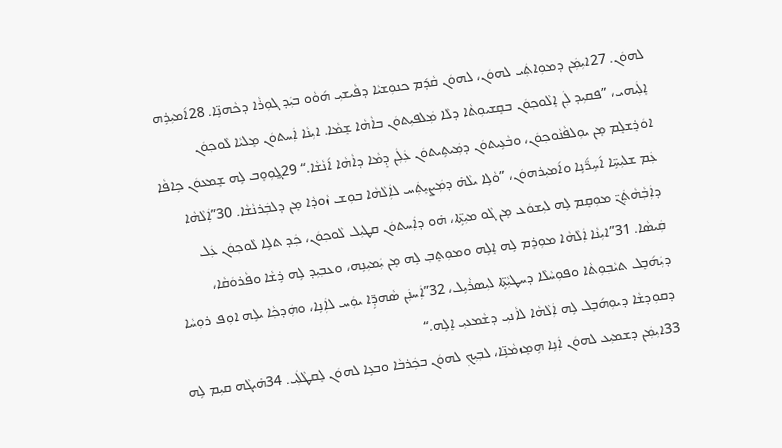ܠܗܘܿܢ. 27ܐܝܼܡܲܢ ܕܡܘܼܐܬܲܝ ܠܗܘܿܢ، ܠܗܘܿܢ ܩܵܕ݇ܡ ܟܢܘܼܫܝܵܐ ܕܦܵܝܫܝܼ ܗ݇ܘܵܘ ܒܝܲܕ ܓܘܼܪܵܐ ܕܟܵܗܢܹ̈ܐ. 28ܐ݇ܡܝܼܪܹܗ ܐܸܠܲܝܗܝ، ”ܦܩܝܼܕ ܠܲܢ ܐܸܠܵܘܟ݂ܘܿܢ ܒܩܸܫܝܘܼܬܵܐ ܕܠܵܐ ܡܲܠܦܝܼܬܘܿܢ ܒܐܵܗܵܐ ܫܸܡܵܐ. ܐܝܼܢܵܐ ܐܲܚܬܘܿܢ ܡܸܠܝܵܐ ܠܵܘܟ݂ܘܿܢ ܐܘܿܪܸܫܠܸܡ ܡ̣ܢ ܝܘܼܠܦܵܢܵܘܟ݂ܘܿܢ، ܘܒܵܥܹܝܬܘܿܢ ܕܡܲܝܬܹܝܬܘܿܢ ܥܲܠܲܢ ܕܸܡܵܐ ܕܐܵܗܵܐ ܐ݇ܢܵܫܵܐ.“ 29ܓ̰ܘܼܘܸܒ ܠܹܗ ܫܸܡܥܘܿܢ ܟܹܐܦܵܐ ܥܲܡ ܫܠܝܼܚܹ̈ܐ ܐ݇ܚܹܪ̈݇ܢܹܐ ܘܐ݇ܡܝܼܪܗܘܿܢ، ”ܘܵܠܹܐ ܝܠܵܗ̇ ܕܡܲܨܝܸܬܲܚ ܠܐܲܠܵܗܵܐ ܒܘܼܫ ܙܵܘܕܵܐ ܡ̣ܢ ܕܠܒܲܪܢܵܫܵܐ. 30”ܐܲܠܵܗܵܐ ܕܐܲܒ݂ܵܗܵܬܲܢ̈ ܡܘܼܩܸܡ ܠܹܗ ܠܝܼܫܘܿܥ ܡ̣ܢ ܓܵܘ ܡܝܼܬܹ̈ܐ، ܗ̇ܘ ܕܐܲܚܬܘܿܢ ܩܛܝܼܠ ܠܵܘܟ݂ܘܿܢ، ܟܲܕ ܬܠܹܐ ܠܵܘܟ݂ܘܿܢ ܥܲܠ ܩܲܝܣܵܐ. 31”ܐܝܼܢܵܐ ܐܲܠܵܗܵܐ ܡܘܼܪܸܡ ܠܹܗ ܐܸܠܹܗ ܘܡܘܼܬܸܒ݂ ܠܹܗ ܡ̣ܢ ܝܲܡܝܼܢܹܗ، ܘܥܒ݂ܝܼܕ ܠܹܗ ܪܹܫܵܐ ܘܦܵܪܘܿܩܵܐ، ܕܝܲܗ݇ܒܸܠ ܬܝܵܒ݂ܘܼܬܵܐ ܘܦܘܼܚܵܠܵܐ ܕܚܛܝܼܵܬܹ̈ܐ ܠܝܼܣܪܵܝܹܠ، 32”ܐܲܚܢܲܢ ܣܵܗܕܹ̈ܐ ܝܘܲܚ ܠܐܲܢܹܐ، ܘܗܲܕܟ݂ܵܐ ܝܠܹܗ ܐܘܼܦ ܪܘܼܚܵܐ ܕܩܘܼܕܫܵܐ ܕܝܘܼܗ݇ܒܸܠ ܠܹܗ ܐܲܠܵܗܵܐ ܠܐܵܢܝܼ ܕܫܵܡܥܝܼ ܐܸܠܹܗ.“
33ܐܝܼܡܲܢ ܕܫܡܝܼܥ ܠܗܘܿܢ ܐܲܢܹܐ ܗܹܡܸܙܡܵܢܹ̈ܐ، ܠܒ݂ܝܼܟ݂ ܠܗܘܿܢ ܒܟܲܪܒܵܐ ܘܒܥܹܐ ܠܗܘܿܢ ܠܸܩܛܵܠܲܝ. 34ܗ̇ܝܓܵܗ ܩܝܼܡ ܠܹܗ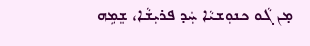ܡ̣ܢ ܓܵܘ ܟܢܘܼܫܝܵܐ ܚܲܕ ܦܪܝܼܫܵܐ، ܫܸܡܹܗ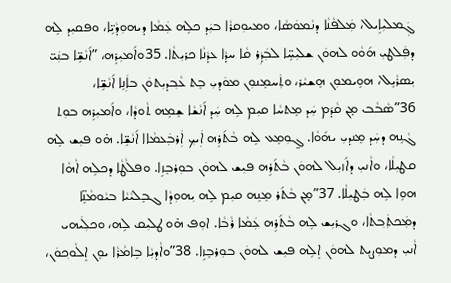ܓܲܡܠܝܼܐܹܝܠ، ܡܲܠܦܵܢܵܐ ܕܢܵܡܘܿܣܵܐ، ܘܡܝܘܼܩܪܵܐ ܒܝܲܕ ܟܠܹܗ ܥܲܡܵܐ ܕܝܗܘܼܕܵܝܹ̈ܐ، ܘܦܩܝܼܕ ܠܹܗ ܕܦܲܠܛܝܼ ܗ݇ܘܵܘ ܠܗܘܿܢ ܫܠܝܼܚܹ̈ܐ ܠܒܲܕܲܪ ܩܵܐ ܚܕܵܐ ܥܕܵܢܵܐ ܟܪܝܼܬܵܐ. 35ܘܐ݇ܡܝܼܪܹܗ، ”ܐ݇ܢܵܫܹ̈ܐ ܒܢܲܝ̈ ܝܼܣܪܵܝܹܠ، ܗܘܹܝܡܘܼܢ ܗܸܫܝܵܪ، ܘܬܲܚܡܸܢܘܼܢ ܡܘܿܕܝܼ ܒܸܬ ܥܵܒ݂ܕܝܼܬܘܿܢ ܒܐܲܢܹܐ ܐ݇ܢܵܫܹ̈ܐ، 36”ܣܵܒܵܒ ܡ̣ܢ ܩܵܕ݇ܡ ܚܲܕ ܡܸܬܚܵܐ ܩܝܼܡ ܠܹܗ ܚܲܕ ܐ݇ܢܵܫܵܐ ܫܸܡܹܗ ܬܵܘܕܵܐ، ܘܐ݇ܡܝܼܪܹܗ ܒܘܼܬ ܓܵܢܹܗ ܕܚܲܕ ܡܸܢܕܝܼ ܝܗ݇ܘܵܐ. ܓ̰ܘܼܡܸܥ ܠܹܗ ܒܵܬ݇ܪܹܗ ܐܲܝܟ݂ ܐܲܪܒܲܥܡܵܐܐ ܐ݇ܢܵܫܹ̈ܐ. ܗ̇ܘ ܦܝܼܫ ܠܹܗ ܩܛܝܼܠܵܐ، ܘܐܵܢܝܼ ܕܐ݇ܙܝܼܠ ܠܗܘܿܢ ܒܵܬ݇ܪܹܗ ܦܝܼܫ ܠܗܘܿܢ ܒܘܼܪܒܸܙܹܐ. ܘܦܠܵܛܵܐ ܕܟܠܹܗ ܐܵܗܵܐ ܗܘܹܐ ܠܹܗ ܒܲܛܝܼܠܵܐ. 37”ܡ̣ܢ ܒܵܬ݇ܪ ܡܸܢܹܗ ܩܝܼܡ ܠܹܗ ܝܼܗܘܼܕܵܐ ܓܒܸܠܝܵܝܵܐ ܒܝܵܘܡܵܢܹ̈ܐ ܕܡܲܟܬܲܒ݂ܬܵܐ، ܘܓܪܝܼܫ ܠܹܗ ܒܵܬ݇ܪܹܗ ܥܲܡܵܐ ܪܵܒܵܐ. ܐܘܼܦ ܗ̇ܘ ܛܠܝܼܩ ܠܹܗ، ܘܟܠܲܝܗܝ ܐܵܢܝܼ ܕܡܘܼܨܝܸܬ ܠܗܘܿܢ ܐܸܠܹܗ ܦܝܼܫ ܠܗܘܿܢ ܒܘܼܪܒܸܙܹܐ. 38”ܘܐܵܕܝܼܵܐ ܒܹܐܡܵܪܵܐ ܝܘܸܢ ܐܸܠܵܘܟ݂ܘܿܢ،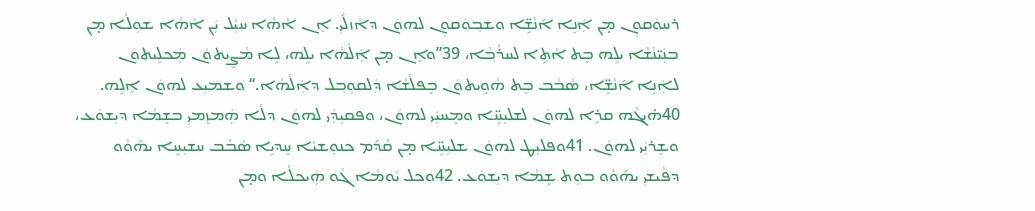ܪܚܘܿܩܘܼܢ ܡ̣ܢ ܐܲܢܹܐ ܐ݇ܢܵܫܹ̈ܐ ܘܫܒ݂ܘܿܩܘܼܢ ܠܗܘܿܢ ܕܐܵܙܠ݇ܝܼ. ܐܸܢ ܐܵܗܵܐ ܚܝܼܵܠ ܝܲܢ ܐܵܗܵܐ ܫܘܼܠܵܐ ܡ̣ܢ ܒܢܲܝ̈ܢܵܫܵܐ ܝܠܹܗ ܒܸܬ ܐܵܬܹܐ ܠܚܪܵܒ݂ܵܐ، 39”ܘܐܸܢ ܡ̣ܢ ܐܲܠܵܗܵܐ ܝܠܹܗ، ܠܹܐ ܡܵܨܹܝܬܘܿܢ ܡܲܟܠܹܝܬܘܿܢ ܠܐܲܢܹܐ ܐ݇ܢܵܫܹ̈ܐ، ܣܵܒܵܒ ܒܸܬ ܗܵܘܹܝܬܘܿܢ ܒܸܦܠܵܫܵܐ ܕܲܠܩܘܼܒ݂ܠ ܕܐܲܠܵܗܵܐ.“ ܘܫܡܝܼܥ ܠܗܘܿܢ ܐܸܠܹܗ. 40ܗ̇ܝܓܵܗ ܩܪܹܐ ܠܗܘܿܢ ܠܫܠܝܼܚܹ̈ܐ ܘܡܸܚܝܲܝ ܠܗܘܿܢ، ܘܦܩܝܼܕܲܝ ܠܗܘܿܢ ܕܠܵܐ ܗܲܡܙܸܡܝܼ ܒܫܸܡܵܐ ܕܝܼܫܘܿܥ، ܘܫܸܪܝܲܝ ܠܗܘܿܢ. 41ܘܦܠܝܼܛ ܠܗܘܿܢ ܫܠܝܼܚܹ̈ܐ ܡ̣ܢ ܩܵܕ݇ܡ ܟܢܘܼܫܝܵܐ ܚܸܕܝܹܐ ܣܵܒܵܒ ܚܫܝܼܚܹܐ ܝܗ݇ܘܵܘ ܕܦܵܝܫܝܼ ܝܗ݇ܘܵܘ ܒܘܼܬ ܫܸܡܵܐ ܕܝܼܫܘܿܥ. 42ܘܟܠ ܝܵܘܡܵܐ ܓܵܘ ܗܲܝܟܠܵܐ ܘܡ̣ܢ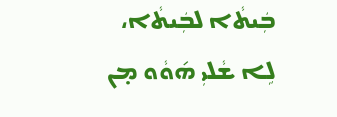ܒܲܝܬܵܐ ܠܒܲܝܬܵܐ، ܠܹܐ ܫܵܠܝܼ ܗ݇ܘܵܘ ܡ̣ܢ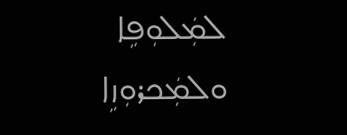ܠܡܲܠܘܼܦܹܐ ܘܠܡܲܟܪܘܼܙܹܐ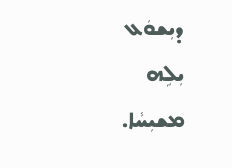ܕܝܼܫܘܿܥ ܝܼܠܹܗ ܡܫܝܼܚܵܐ.